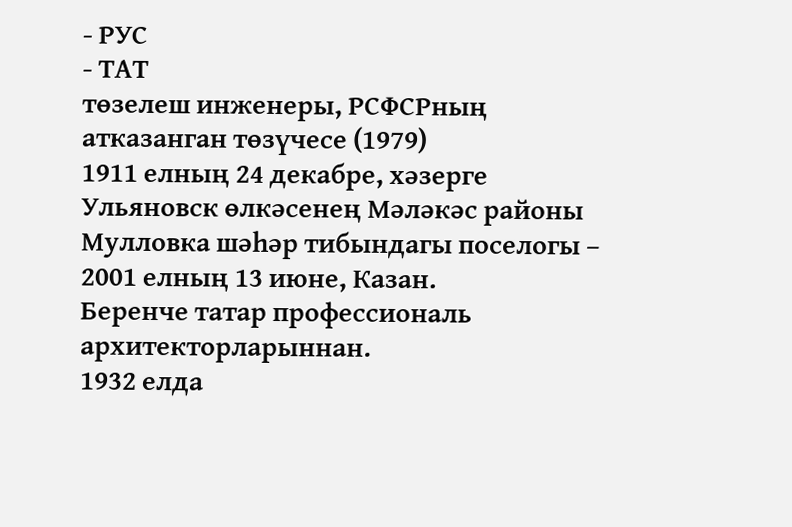- РУС
- ТАТ
төзелеш инженеры, РСФСРның атказанган төзүчесе (1979)
1911 елның 24 декабре, хәзерге Ульяновск өлкәсенең Мәләкәс районы Мулловка шәһәр тибындагы поселогы – 2001 елның 13 июне, Казан.
Беренче татар профессиональ архитекторларыннан.
1932 елда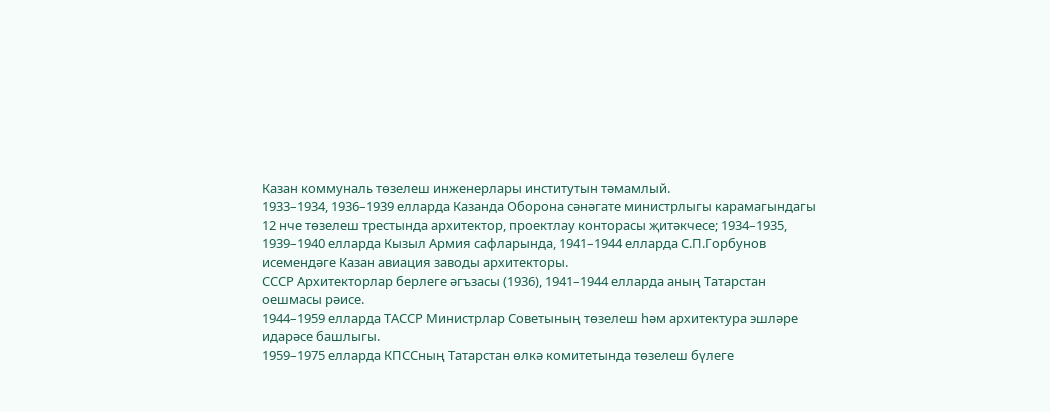Казан коммуналь төзелеш инженерлары институтын тәмамлый.
1933–1934, 1936–1939 елларда Казанда Оборона сәнәгате министрлыгы карамагындагы 12 нче төзелеш трестында архитектор, проектлау конторасы җитәкчесе; 1934–1935, 1939–1940 елларда Кызыл Армия сафларында, 1941–1944 елларда С.П.Горбунов исемендәге Казан авиация заводы архитекторы.
СССР Архитекторлар берлеге әгъзасы (1936), 1941–1944 елларда аның Татарстан оешмасы рәисе.
1944–1959 елларда ТАССР Министрлар Советының төзелеш һәм архитектура эшләре идарәсе башлыгы.
1959–1975 елларда КПССның Татарстан өлкә комитетында төзелеш бүлеге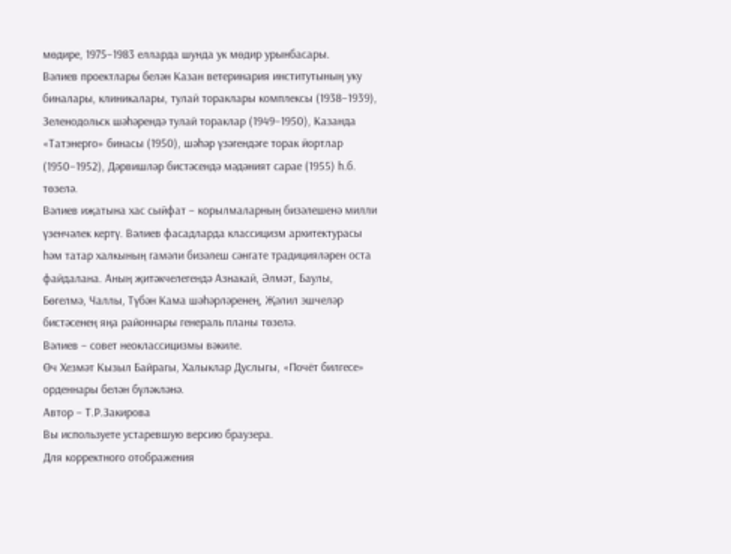мөдире, 1975–1983 елларда шунда ук мөдир урынбасары.
Вәлиев проектлары белән Казан ветеринария институтының уку биналары, клиникалары, тулай тораклары комплексы (1938–1939), Зеленодольск шәһәрендә тулай тораклар (1949–1950), Казанда «Татэнерго» бинасы (1950), шәһәр үзәгендәге торак йортлар (1950–1952), Дәрвишләр бистәсендә мәдәният сарае (1955) һ.б. төзелә.
Вәлиев иҗатына хас сыйфат – корылмаларның бизәлешенә милли үзенчәлек кертү. Вәлиев фасадларда классицизм архитектурасы һәм татар халкының гамәли бизәлеш сәнгате традицияләрен оста файдалана. Аның җитәкчелегендә Азнакай, Әлмәт, Баулы, Бөгелмә, Чаллы, Түбән Кама шәһәрләренең, Җәлил эшчеләр бистәсенең яңа районнары генераль планы төзелә.
Вәлиев – совет неоклассицизмы вәкиле.
Өч Хезмәт Кызыл Байрагы, Халыклар Дуслыгы, «Почёт билгесе» орденнары белән бүләкләнә.
Автор – Т.Р.Закирова
Вы используете устаревшую версию браузера.
Для корректного отображения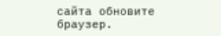сайта обновите браузер.